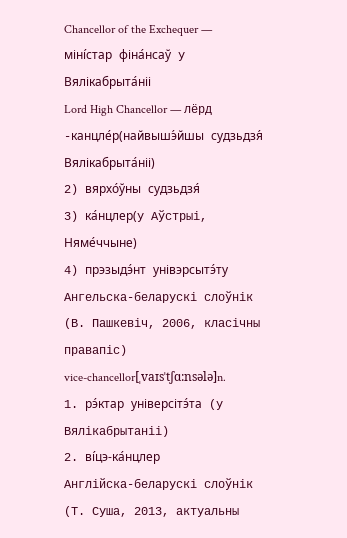Chancellor of the Exchequer — міні́стар фіна́нсаў у Вялікабрыта́ніі
Lord High Chancellor — лёрд -канцле́р(найвышэ́йшы судзьдзя́ Вялікабрыта́ніі)
2) вярхо́ўны судзьдзя́
3) ка́нцлер(у Аўстрыі, Няме́ччыне)
4) прэзыдэ́нт унівэрсытэ́ту
Ангельска-беларускі слоўнік (В. Пашкевіч, 2006, класічны правапіс)
vice-chancellor[ˌvaɪsˈtʃɑ:nsələ]n.
1. рэ́ктар універсітэ́та (у Вялікабрытаніі)
2. ві́цэ-ка́нцлер
Англійска-беларускі слоўнік (Т. Суша, 2013, актуальны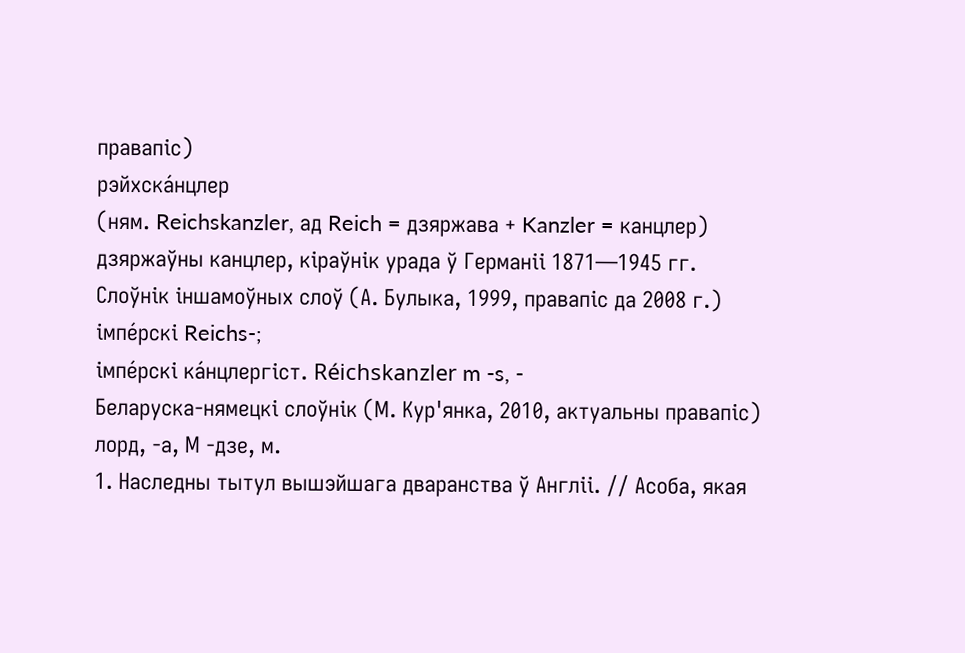правапіс)
рэйхска́нцлер
(ням. Reichskanzler, ад Reich = дзяржава + Kanzler = канцлер)
дзяржаўны канцлер, кіраўнік урада ў Германіі 1871—1945 гг.
Слоўнік іншамоўных слоў (А. Булыка, 1999, правапіс да 2008 г.)
імпе́рскі Reichs-;
імпе́рскі ка́нцлергіст. Réichskanzler m -s, -
Беларуска-нямецкі слоўнік (М. Кур'янка, 2010, актуальны правапіс)
лорд, ‑а, М ‑дзе, м.
1. Наследны тытул вышэйшага дваранства ў Англіі. // Асоба, якая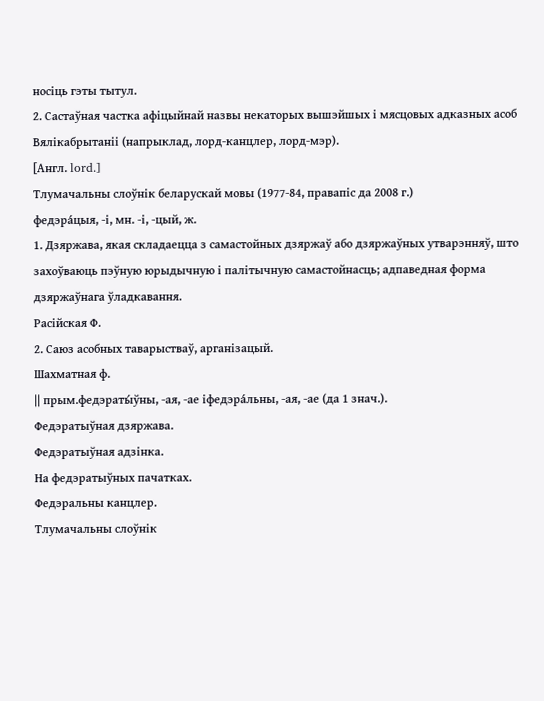носіць гэты тытул.
2. Састаўная частка афіцыйнай назвы некаторых вышэйшых і мясцовых адказных асоб Вялікабрытаніі (напрыклад, лорд-канцлер, лорд-мэр).
[Англ. lord.]
Тлумачальны слоўнік беларускай мовы (1977-84, правапіс да 2008 г.)
федэра́цыя, -і, мн. -і, -цый, ж.
1. Дзяржава, якая складаецца з самастойных дзяржаў або дзяржаўных утварэнняў, што захоўваюць пэўную юрыдычную і палітычную самастойнасць; адпаведная форма дзяржаўнага ўладкавання.
Расійская Ф.
2. Саюз асобных таварыстваў, арганізацый.
Шахматная ф.
|| прым.федэраты́ўны, -ая, -ае іфедэра́льны, -ая, -ае (да 1 знач.).
Федэратыўная дзяржава.
Федэратыўная адзінка.
На федэратыўных пачатках.
Федэральны канцлер.
Тлумачальны слоўнік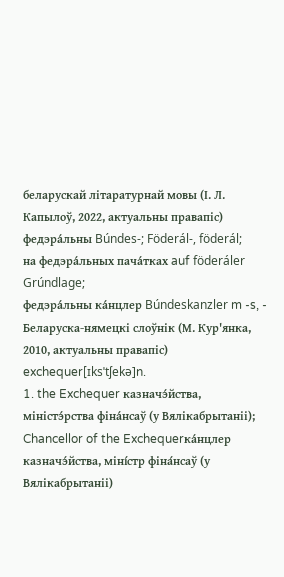беларускай літаратурнай мовы (І. Л. Капылоў, 2022, актуальны правапіс)
федэра́льны Búndes-; Föderál-, föderál;
на федэра́льных пача́тках auf föderáler Grúndlage;
федэра́льны ка́нцлер Búndeskanzler m -s, -
Беларуска-нямецкі слоўнік (М. Кур'янка, 2010, актуальны правапіс)
exchequer[ɪksˈtʃekə]n.
1. the Exchequer казначэ́йства, міністэ́рства фіна́нсаў (у Вялікабрытаніі);
Chancellor of the Exchequerка́нцлер казначэ́йства, міні́стр фіна́нсаў (у Вялікабрытаніі)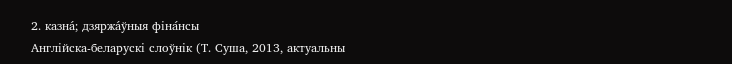2. казна́; дзяржа́ўныя фіна́нсы
Англійска-беларускі слоўнік (Т. Суша, 2013, актуальны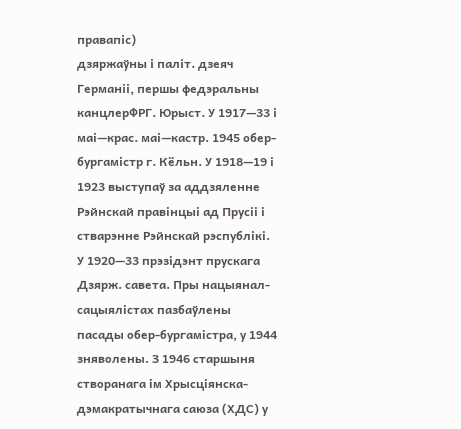правапіс)
дзяржаўны і паліт. дзеяч Германіі, першы федэральны канцлерФРГ. Юрыст. У 1917—33 і маі—крас. маі—кастр. 1945 обер-бургамістр г. Кёльн. У 1918—19 і 1923 выступаў за аддзяленне Рэйнскай правінцыі ад Прусіі і стварэнне Рэйнскай рэспублікі. У 1920—33 прэзідэнт прускага Дзярж. савета. Пры нацыянал-сацыялістах пазбаўлены пасады обер-бургамістра, у 1944 зняволены. З 1946 старшыня створанага ім Хрысціянска-дэмакратычнага саюза (ХДС) у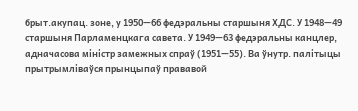брыт.акупац. зоне, у 1950—66 федэральны старшыня ХДС. У 1948—49 старшыня Парламенцкага савета. У 1949—63 федэральны канцлер, адначасова міністр замежных спраў (1951—55). Ва ўнутр. палітыцы прытрымліваўся прынцыпаў прававой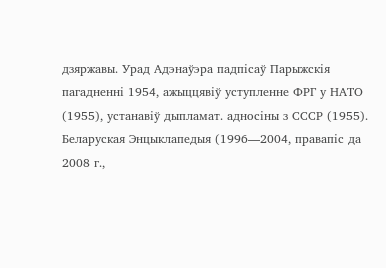дзяржавы. Урад Адэнаўэра падпісаў Парыжскія пагадненні 1954, ажыццявіў уступленне ФРГ у НАТО (1955), устанавіў дыпламат. адносіны з СССР (1955).
Беларуская Энцыклапедыя (1996—2004, правапіс да 2008 г.,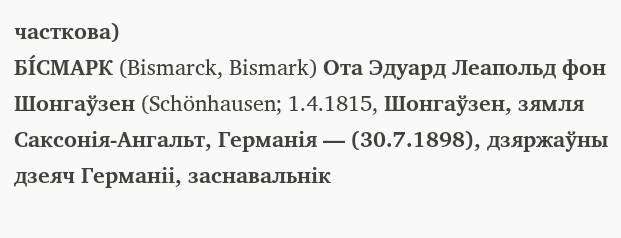часткова)
БІ́СМАРК (Bismarck, Bismark) Ота Эдуард Леапольд фон Шонгаўзен (Schönhausen; 1.4.1815, Шонгаўзен, зямля Саксонія-Ангальт, Германія — (30.7.1898), дзяржаўны дзеяч Германіі, заснавальнік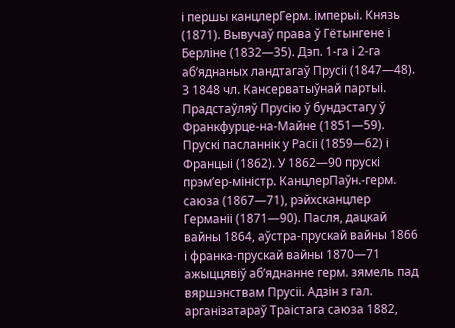і першы канцлерГерм. імперыі. Князь (1871). Вывучаў права ў Гётынгене і Берліне (1832—35). Дэп. 1-га і 2-га аб’яднаных ландтагаў Прусіі (1847—48). З 1848 чл. Кансерватыўнай партыі. Прадстаўляў Прусію ў бундэстагу ў Франкфурце-на-Майне (1851—59). Прускі пасланнік у Расіі (1859—62) і Францыі (1862). У 1862—90 прускі прэм’ер-міністр. КанцлерПаўн.-герм. саюза (1867—71), рэйхсканцлер Германіі (1871—90). Пасля, дацкай вайны 1864, аўстра-прускай вайны 1866 і франка-прускай вайны 1870—71 ажыццявіў аб’яднанне герм. зямель пад вяршэнствам Прусіі. Адзін з гал. арганізатараў Траістага саюза 1882,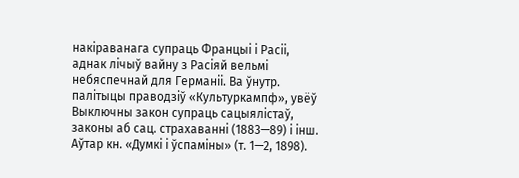накіраванага супраць Францыі і Расіі, аднак лічыў вайну з Расіяй вельмі небяспечнай для Германіі. Ва ўнутр. палітыцы праводзіў «Культуркампф», увёў Выключны закон супраць сацыялістаў, законы аб сац. страхаванні (1883—89) і інш. Аўтар кн. «Думкі і ўспаміны» (т. 1—2, 1898).